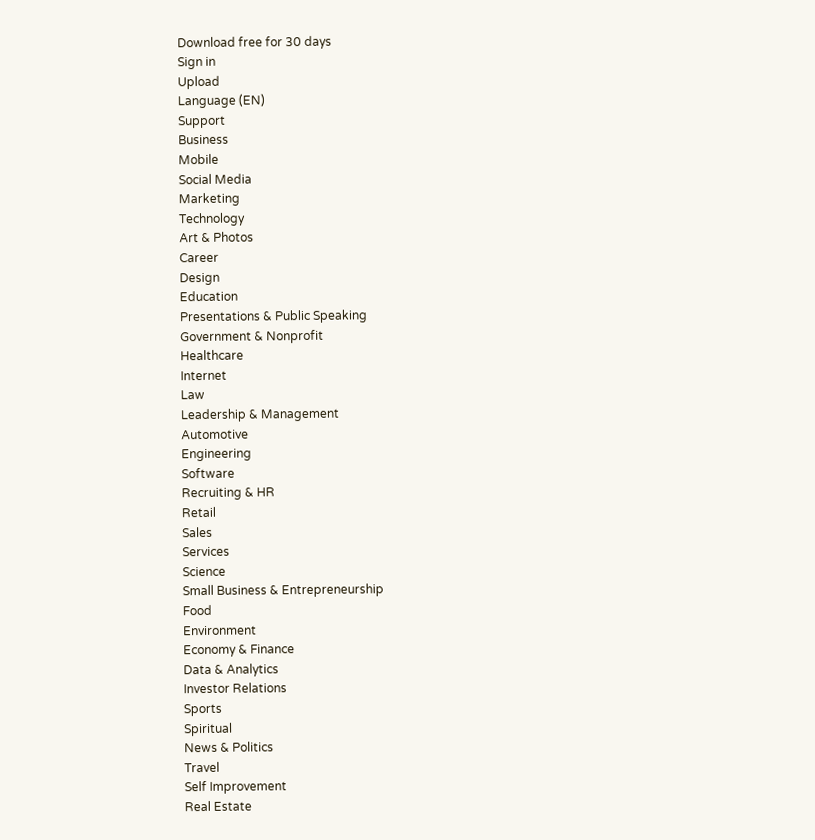Download free for 30 days
Sign in
Upload
Language (EN)
Support
Business
Mobile
Social Media
Marketing
Technology
Art & Photos
Career
Design
Education
Presentations & Public Speaking
Government & Nonprofit
Healthcare
Internet
Law
Leadership & Management
Automotive
Engineering
Software
Recruiting & HR
Retail
Sales
Services
Science
Small Business & Entrepreneurship
Food
Environment
Economy & Finance
Data & Analytics
Investor Relations
Sports
Spiritual
News & Politics
Travel
Self Improvement
Real Estate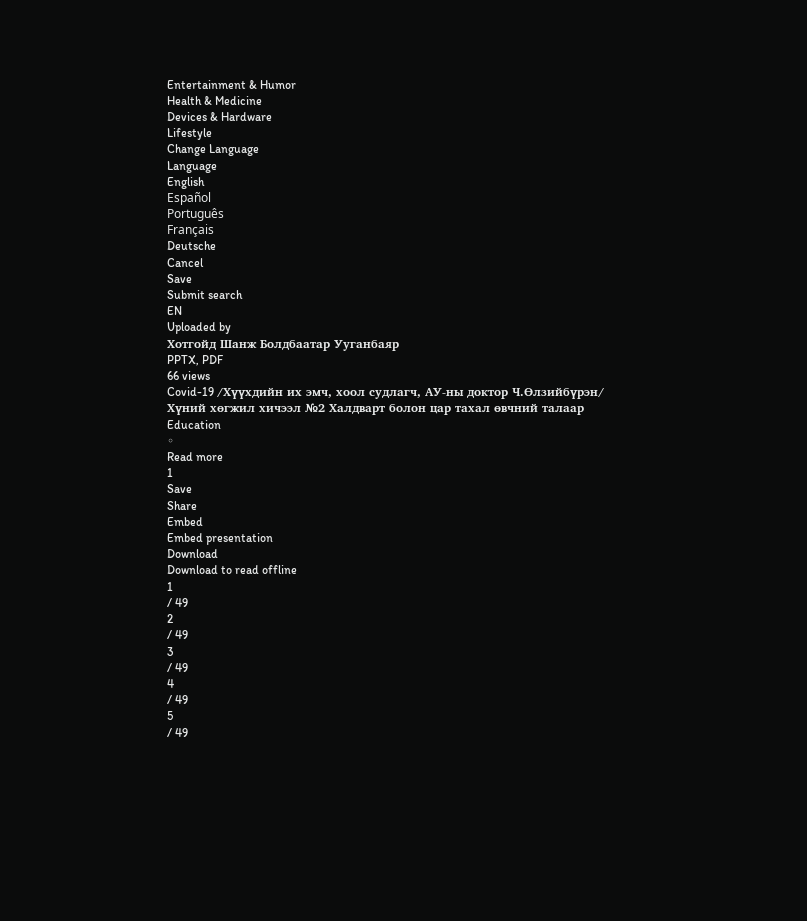Entertainment & Humor
Health & Medicine
Devices & Hardware
Lifestyle
Change Language
Language
English
Español
Português
Français
Deutsche
Cancel
Save
Submit search
EN
Uploaded by
Хотгойд Шанж Болдбаатар Ууганбаяр
PPTX, PDF
66 views
Covid-19 /Хүүхдийн их эмч, хоол судлагч, АУ-ны доктор Ч.Өлзийбүрэн/
Хүний хөгжил хичээл №2 Халдварт болон цар тахал өвчний талаар
Education
◦
Read more
1
Save
Share
Embed
Embed presentation
Download
Download to read offline
1
/ 49
2
/ 49
3
/ 49
4
/ 49
5
/ 49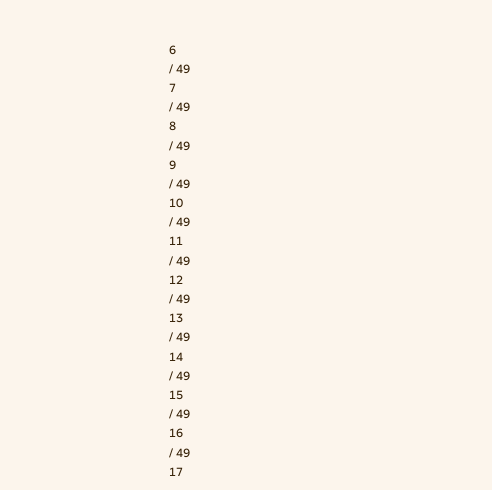6
/ 49
7
/ 49
8
/ 49
9
/ 49
10
/ 49
11
/ 49
12
/ 49
13
/ 49
14
/ 49
15
/ 49
16
/ 49
17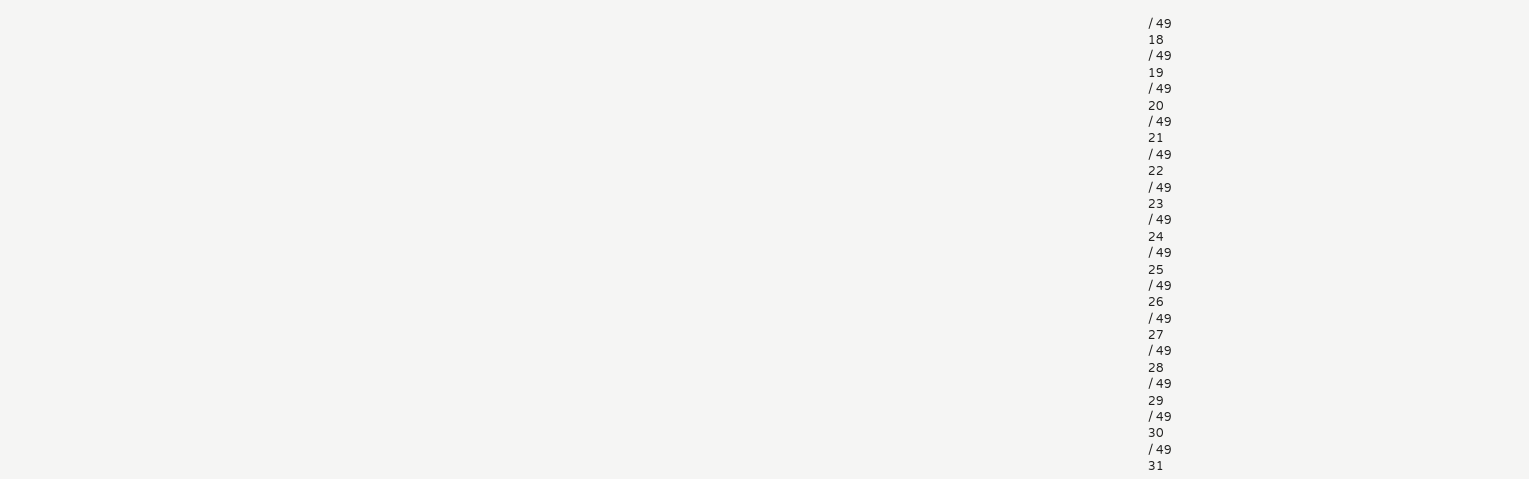/ 49
18
/ 49
19
/ 49
20
/ 49
21
/ 49
22
/ 49
23
/ 49
24
/ 49
25
/ 49
26
/ 49
27
/ 49
28
/ 49
29
/ 49
30
/ 49
31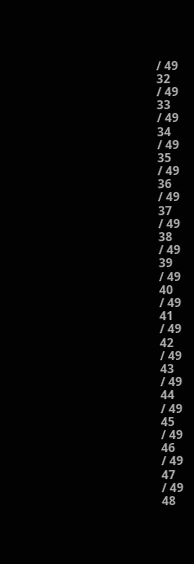/ 49
32
/ 49
33
/ 49
34
/ 49
35
/ 49
36
/ 49
37
/ 49
38
/ 49
39
/ 49
40
/ 49
41
/ 49
42
/ 49
43
/ 49
44
/ 49
45
/ 49
46
/ 49
47
/ 49
48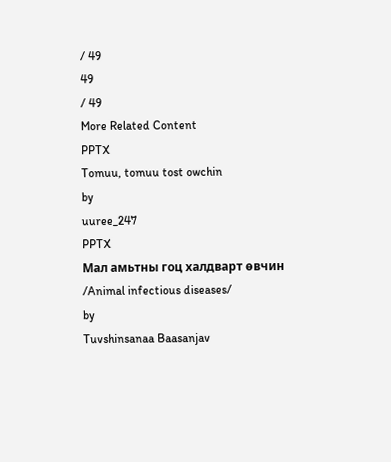/ 49
49
/ 49
More Related Content
PPTX
Tomuu, tomuu tost owchin
by
uuree_247
PPTX
Мал амьтны гоц халдварт өвчин /Animal infectious diseases/
by
Tuvshinsanaa Baasanjav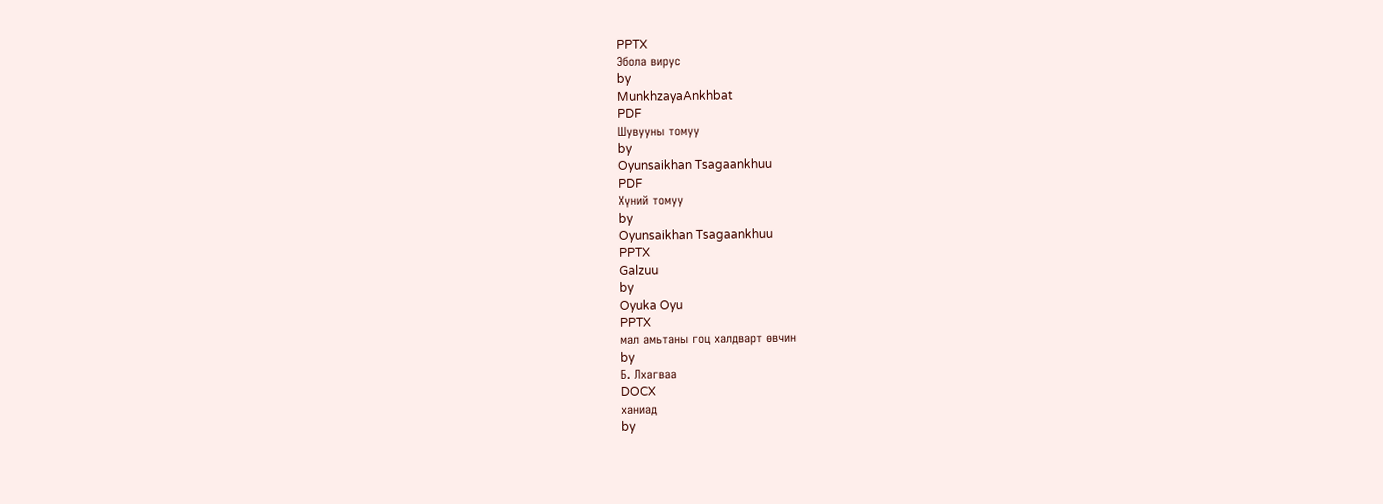PPTX
Эбола вирус
by
MunkhzayaAnkhbat
PDF
Шувууны томуу
by
Oyunsaikhan Tsagaankhuu
PDF
Хүний томуу
by
Oyunsaikhan Tsagaankhuu
PPTX
Galzuu
by
Oyuka Oyu
PPTX
мал амьтаны гоц халдварт өвчин
by
Б. Лхагваа
DOCX
ханиад
by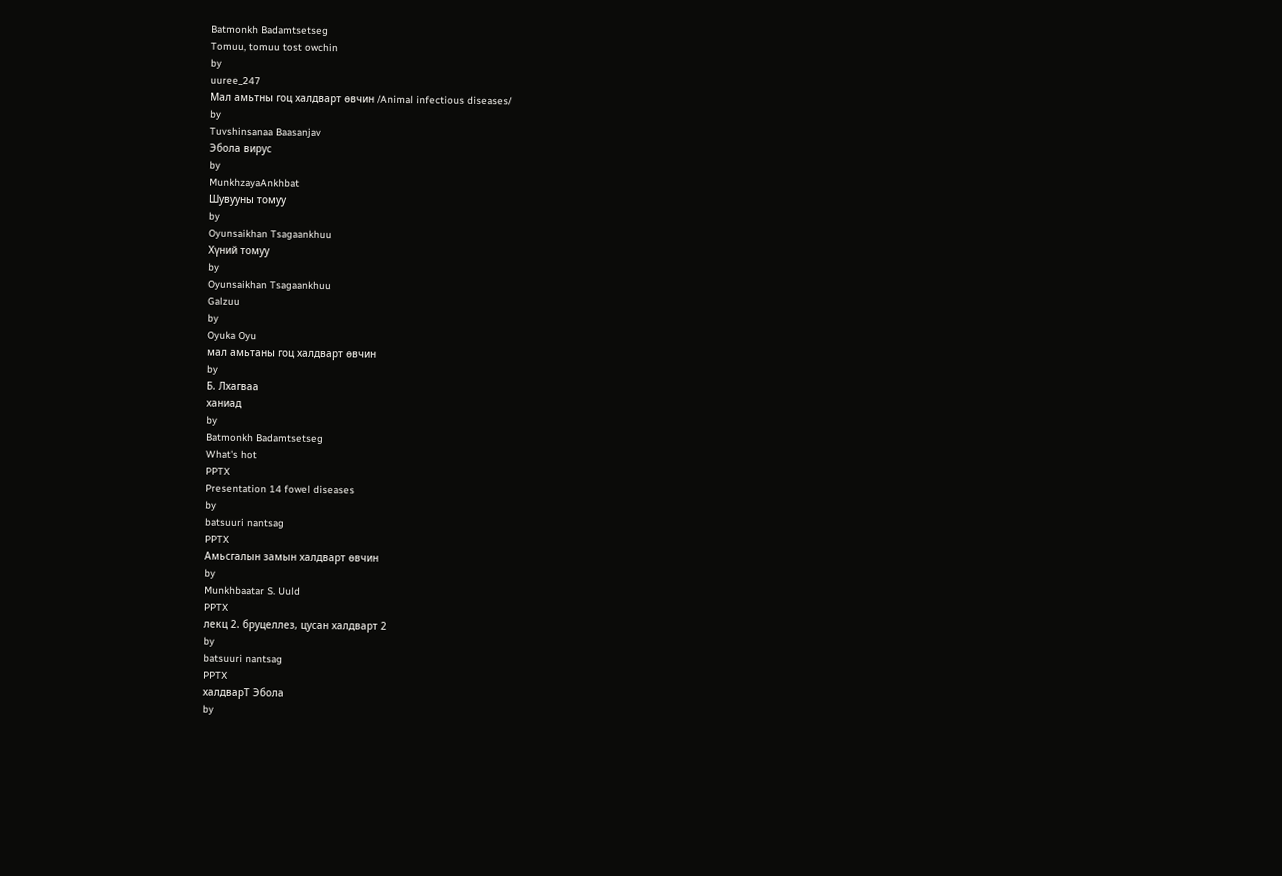Batmonkh Badamtsetseg
Tomuu, tomuu tost owchin
by
uuree_247
Мал амьтны гоц халдварт өвчин /Animal infectious diseases/
by
Tuvshinsanaa Baasanjav
Эбола вирус
by
MunkhzayaAnkhbat
Шувууны томуу
by
Oyunsaikhan Tsagaankhuu
Хүний томуу
by
Oyunsaikhan Tsagaankhuu
Galzuu
by
Oyuka Oyu
мал амьтаны гоц халдварт өвчин
by
Б. Лхагваа
ханиад
by
Batmonkh Badamtsetseg
What's hot
PPTX
Presentation 14 fowel diseases
by
batsuuri nantsag
PPTX
Амьсгалын замын халдварт өвчин
by
Munkhbaatar S. Uuld
PPTX
лекц 2. бруцеллез, цусан халдварт 2
by
batsuuri nantsag
PPTX
халдварT Эбола
by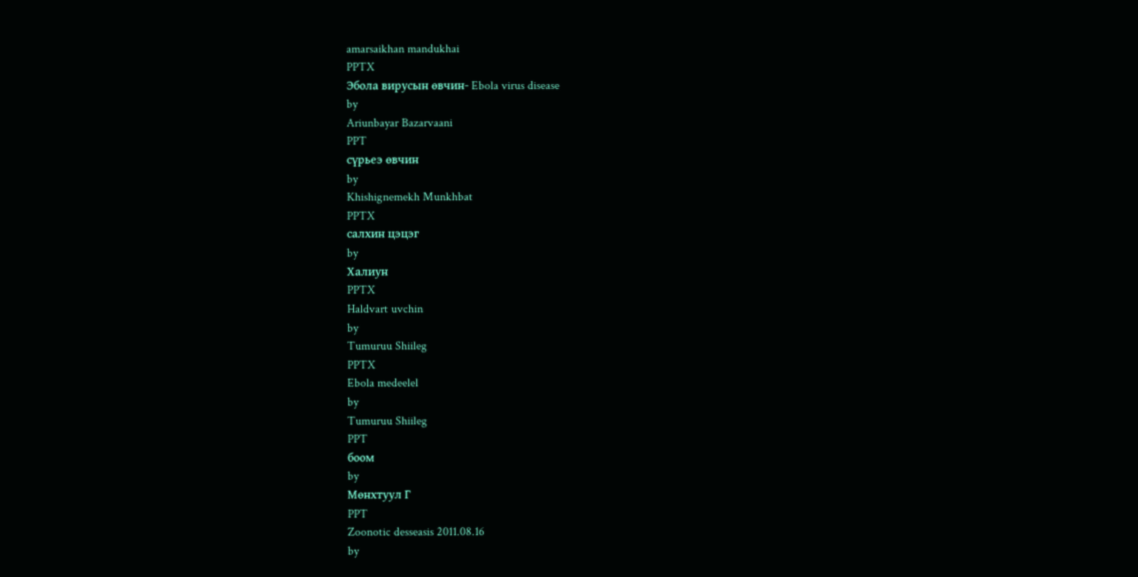amarsaikhan mandukhai
PPTX
Эбола вирусын өвчин- Ebola virus disease
by
Ariunbayar Bazarvaani
PPT
сүрьеэ өвчин
by
Khishignemekh Munkhbat
PPTX
салхин цэцэг
by
Халиун
PPTX
Haldvart uvchin
by
Tumuruu Shiileg
PPTX
Ebola medeelel
by
Tumuruu Shiileg
PPT
боом
by
Мөнхтуул Г
PPT
Zoonotic desseasis 2011.08.16
by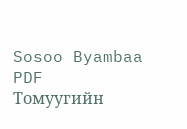Sosoo Byambaa
PDF
Томуугийн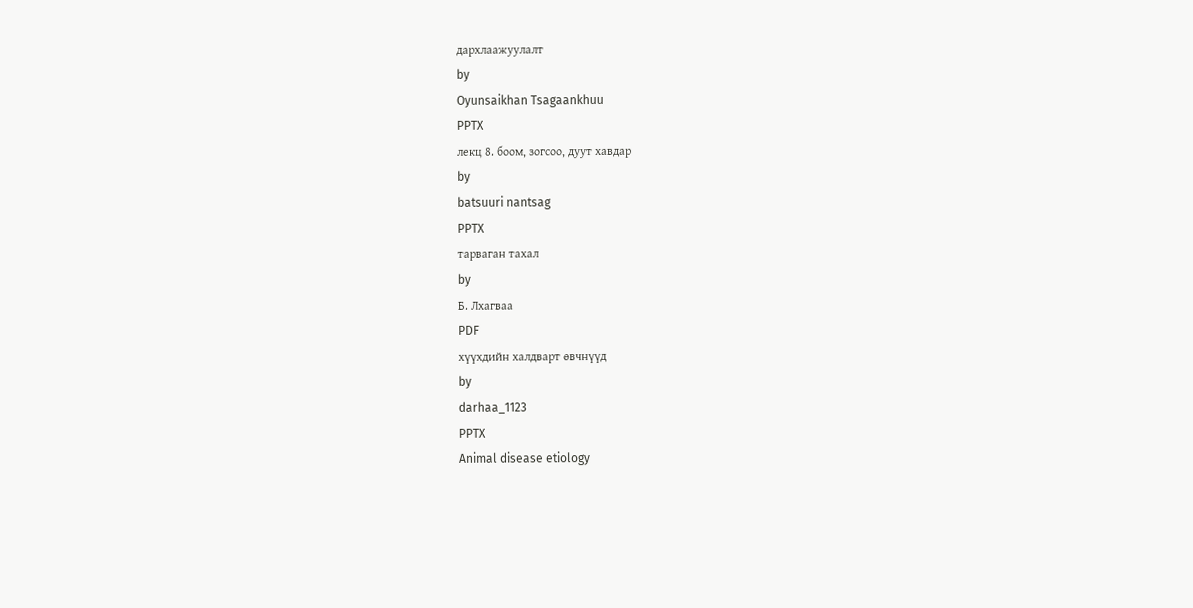дархлаажуулалт
by
Oyunsaikhan Tsagaankhuu
PPTX
лекц 8. боом, зогсоо, дуут хавдар
by
batsuuri nantsag
PPTX
тарваган тахал
by
Б. Лхагваа
PDF
хүүхдийн халдварт өвчнүүд
by
darhaa_1123
PPTX
Animal disease etiology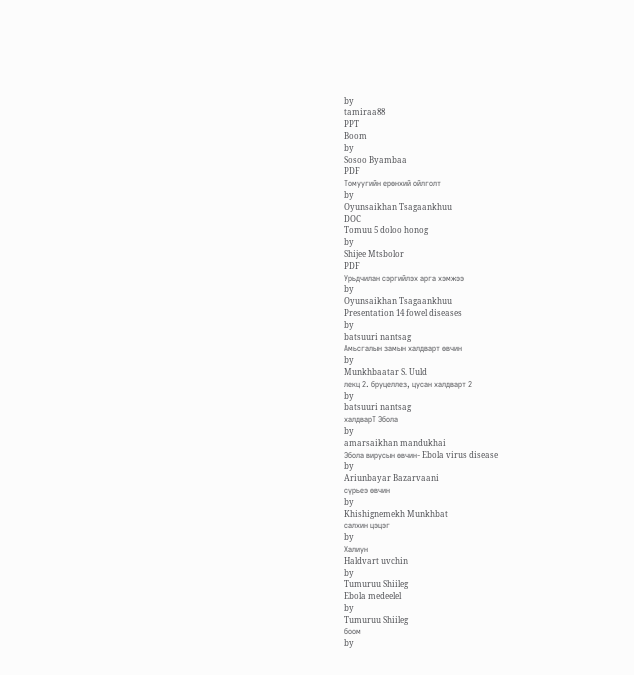by
tamiraa88
PPT
Boom
by
Sosoo Byambaa
PDF
Томуугийн ерөнхий ойлголт
by
Oyunsaikhan Tsagaankhuu
DOC
Tomuu 5 doloo honog
by
Shijee Mtsbolor
PDF
Урьдчилан сэргийлэх арга хэмжээ
by
Oyunsaikhan Tsagaankhuu
Presentation 14 fowel diseases
by
batsuuri nantsag
Амьсгалын замын халдварт өвчин
by
Munkhbaatar S. Uuld
лекц 2. бруцеллез, цусан халдварт 2
by
batsuuri nantsag
халдварT Эбола
by
amarsaikhan mandukhai
Эбола вирусын өвчин- Ebola virus disease
by
Ariunbayar Bazarvaani
сүрьеэ өвчин
by
Khishignemekh Munkhbat
салхин цэцэг
by
Халиун
Haldvart uvchin
by
Tumuruu Shiileg
Ebola medeelel
by
Tumuruu Shiileg
боом
by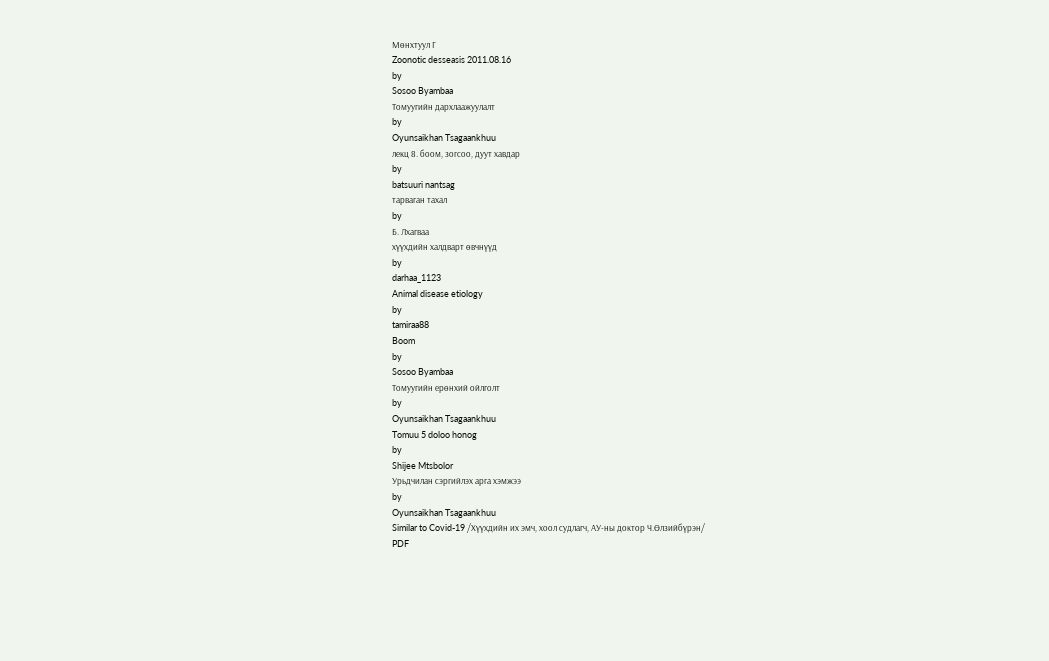Мөнхтуул Г
Zoonotic desseasis 2011.08.16
by
Sosoo Byambaa
Томуугийн дархлаажуулалт
by
Oyunsaikhan Tsagaankhuu
лекц 8. боом, зогсоо, дуут хавдар
by
batsuuri nantsag
тарваган тахал
by
Б. Лхагваа
хүүхдийн халдварт өвчнүүд
by
darhaa_1123
Animal disease etiology
by
tamiraa88
Boom
by
Sosoo Byambaa
Томуугийн ерөнхий ойлголт
by
Oyunsaikhan Tsagaankhuu
Tomuu 5 doloo honog
by
Shijee Mtsbolor
Урьдчилан сэргийлэх арга хэмжээ
by
Oyunsaikhan Tsagaankhuu
Similar to Covid-19 /Хүүхдийн их эмч, хоол судлагч, АУ-ны доктор Ч.Өлзийбүрэн/
PDF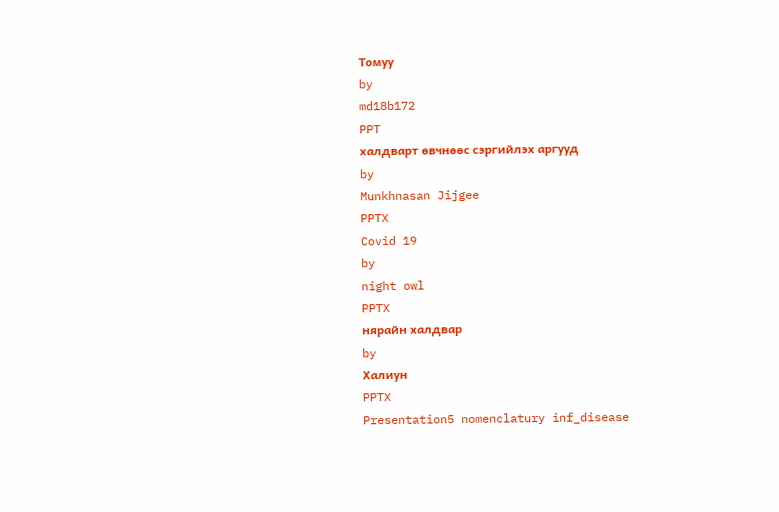Томуу
by
md18b172
PPT
халдварт өвчнөөс сэргийлэх аргууд
by
Munkhnasan Jijgee
PPTX
Covid 19
by
night owl
PPTX
нярайн халдвар
by
Халиун
PPTX
Presentation5 nomenclatury inf_disease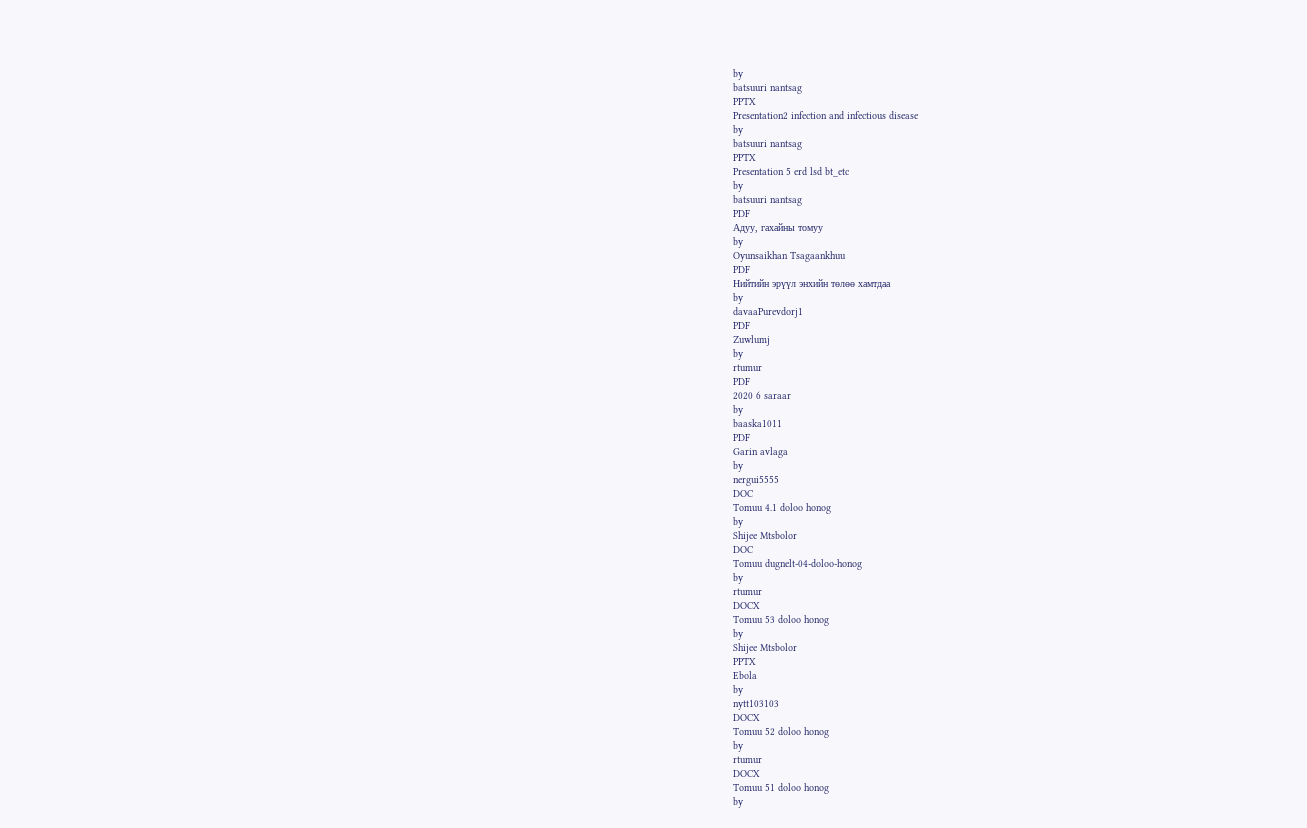by
batsuuri nantsag
PPTX
Presentation2 infection and infectious disease
by
batsuuri nantsag
PPTX
Presentation 5 erd lsd bt_etc
by
batsuuri nantsag
PDF
Адуу, гахайны томуу
by
Oyunsaikhan Tsagaankhuu
PDF
Нийтийн эрүүл энхийн төлөө хамтдаа
by
davaaPurevdorj1
PDF
Zuwlumj
by
rtumur
PDF
2020 6 saraar
by
baaska1011
PDF
Garin avlaga
by
nergui5555
DOC
Tomuu 4.1 doloo honog
by
Shijee Mtsbolor
DOC
Tomuu dugnelt-04-doloo-honog
by
rtumur
DOCX
Tomuu 53 doloo honog
by
Shijee Mtsbolor
PPTX
Ebola
by
nytt103103
DOCX
Tomuu 52 doloo honog
by
rtumur
DOCX
Tomuu 51 doloo honog
by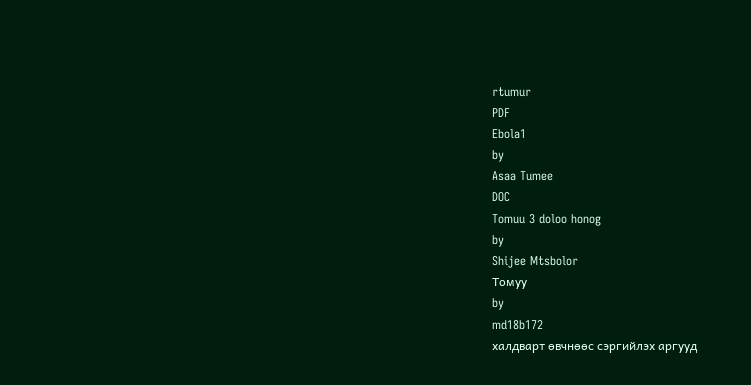rtumur
PDF
Ebola1
by
Asaa Tumee
DOC
Tomuu 3 doloo honog
by
Shijee Mtsbolor
Томуу
by
md18b172
халдварт өвчнөөс сэргийлэх аргууд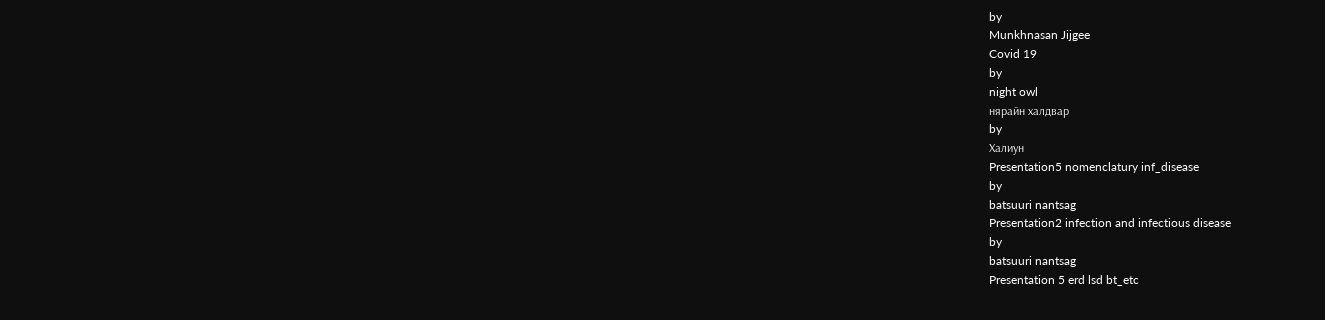by
Munkhnasan Jijgee
Covid 19
by
night owl
нярайн халдвар
by
Халиун
Presentation5 nomenclatury inf_disease
by
batsuuri nantsag
Presentation2 infection and infectious disease
by
batsuuri nantsag
Presentation 5 erd lsd bt_etc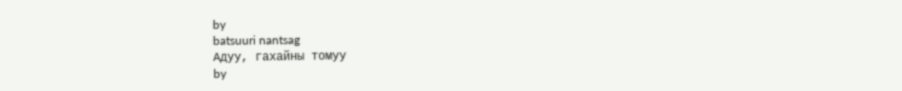by
batsuuri nantsag
Адуу, гахайны томуу
by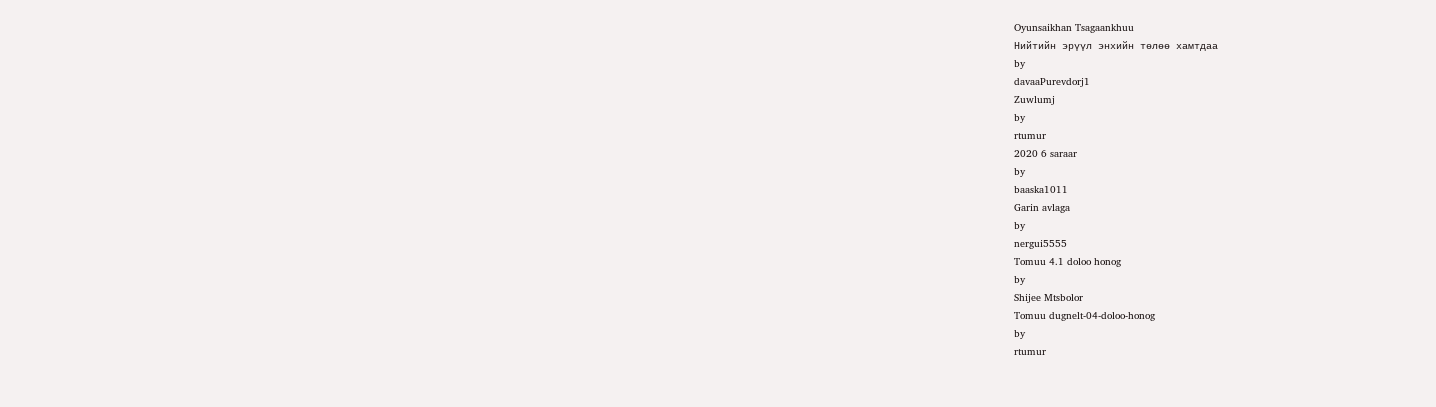Oyunsaikhan Tsagaankhuu
Нийтийн эрүүл энхийн төлөө хамтдаа
by
davaaPurevdorj1
Zuwlumj
by
rtumur
2020 6 saraar
by
baaska1011
Garin avlaga
by
nergui5555
Tomuu 4.1 doloo honog
by
Shijee Mtsbolor
Tomuu dugnelt-04-doloo-honog
by
rtumur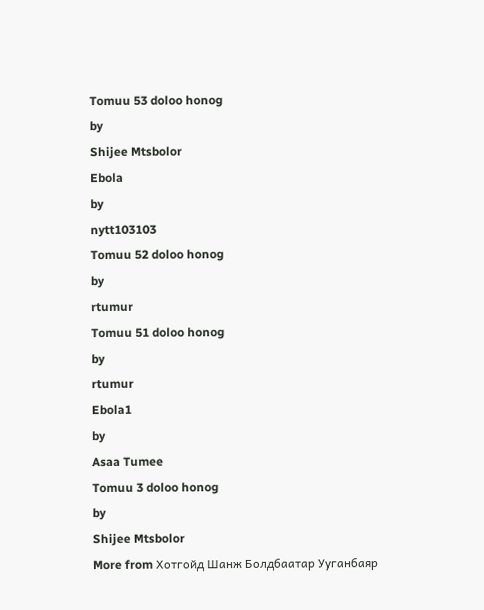Tomuu 53 doloo honog
by
Shijee Mtsbolor
Ebola
by
nytt103103
Tomuu 52 doloo honog
by
rtumur
Tomuu 51 doloo honog
by
rtumur
Ebola1
by
Asaa Tumee
Tomuu 3 doloo honog
by
Shijee Mtsbolor
More from Хотгойд Шанж Болдбаатар Ууганбаяр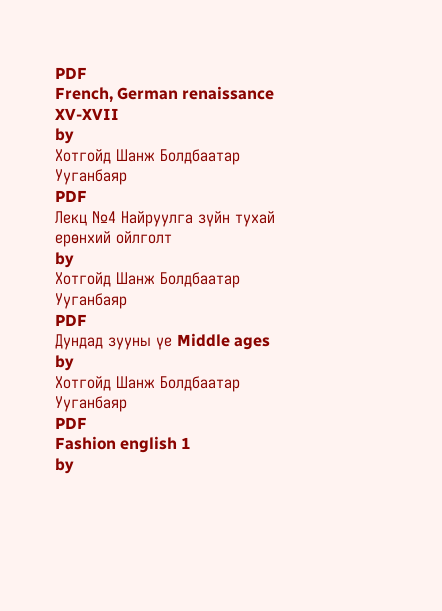PDF
French, German renaissance XV-XVII
by
Хотгойд Шанж Болдбаатар Ууганбаяр
PDF
Лекц №4 Найруулга зүйн тухай ерөнхий ойлголт
by
Хотгойд Шанж Болдбаатар Ууганбаяр
PDF
Дундад зууны үе Middle ages
by
Хотгойд Шанж Болдбаатар Ууганбаяр
PDF
Fashion english 1
by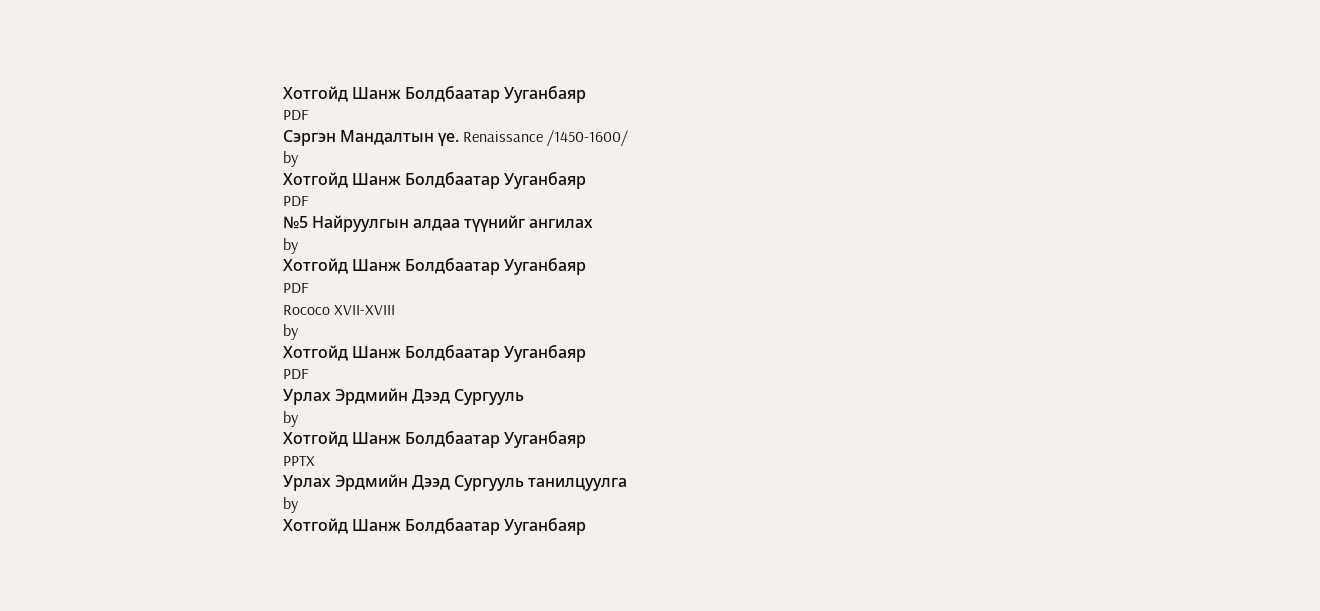Хотгойд Шанж Болдбаатар Ууганбаяр
PDF
Сэргэн Мандалтын үе. Renaissance /1450-1600/
by
Хотгойд Шанж Болдбаатар Ууганбаяр
PDF
№5 Найруулгын алдаа түүнийг ангилах
by
Хотгойд Шанж Болдбаатар Ууганбаяр
PDF
Rococo XVII-XVIII
by
Хотгойд Шанж Болдбаатар Ууганбаяр
PDF
Урлах Эрдмийн Дээд Сургууль
by
Хотгойд Шанж Болдбаатар Ууганбаяр
PPTX
Урлах Эрдмийн Дээд Сургууль танилцуулга
by
Хотгойд Шанж Болдбаатар Ууганбаяр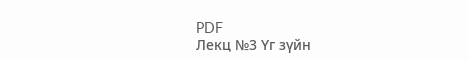PDF
Лекц №3 Үг зүйн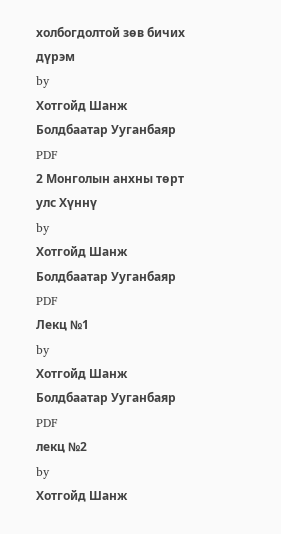холбогдолтой зөв бичих дүрэм
by
Хотгойд Шанж Болдбаатар Ууганбаяр
PDF
2 Монголын анхны төрт улс Хүннү
by
Хотгойд Шанж Болдбаатар Ууганбаяр
PDF
Лекц №1
by
Хотгойд Шанж Болдбаатар Ууганбаяр
PDF
лекц №2
by
Хотгойд Шанж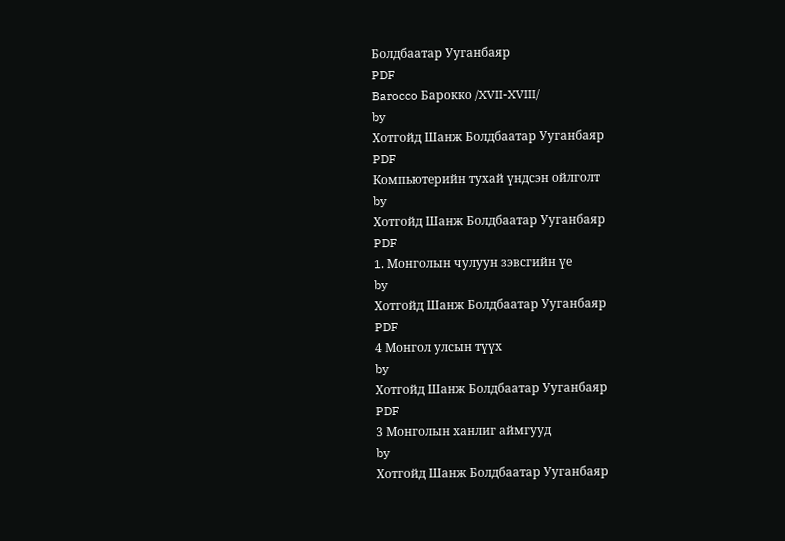Болдбаатар Ууганбаяр
PDF
Barocco Барокко /XVII-XVIII/
by
Хотгойд Шанж Болдбаатар Ууганбаяр
PDF
Компьютерийн тухай үндсэн ойлголт
by
Хотгойд Шанж Болдбаатар Ууганбаяр
PDF
1. Mонголын чулуун зэвсгийн үе
by
Хотгойд Шанж Болдбаатар Ууганбаяр
PDF
4 Монгол улсын түүх
by
Хотгойд Шанж Болдбаатар Ууганбаяр
PDF
3 Монголын ханлиг аймгууд
by
Хотгойд Шанж Болдбаатар Ууганбаяр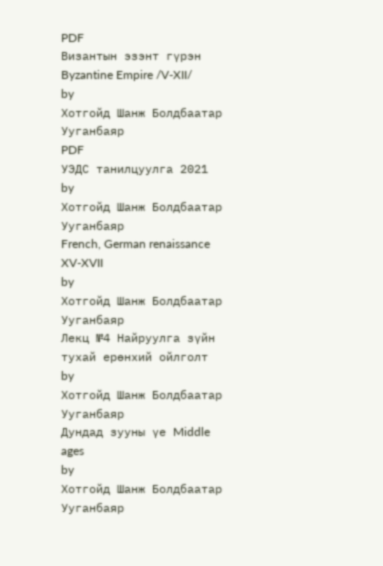PDF
Византын эзэнт гүрэн Byzantine Empire /V-XII/
by
Хотгойд Шанж Болдбаатар Ууганбаяр
PDF
УЭДС танилцуулга 2021
by
Хотгойд Шанж Болдбаатар Ууганбаяр
French, German renaissance XV-XVII
by
Хотгойд Шанж Болдбаатар Ууганбаяр
Лекц №4 Найруулга зүйн тухай ерөнхий ойлголт
by
Хотгойд Шанж Болдбаатар Ууганбаяр
Дундад зууны үе Middle ages
by
Хотгойд Шанж Болдбаатар Ууганбаяр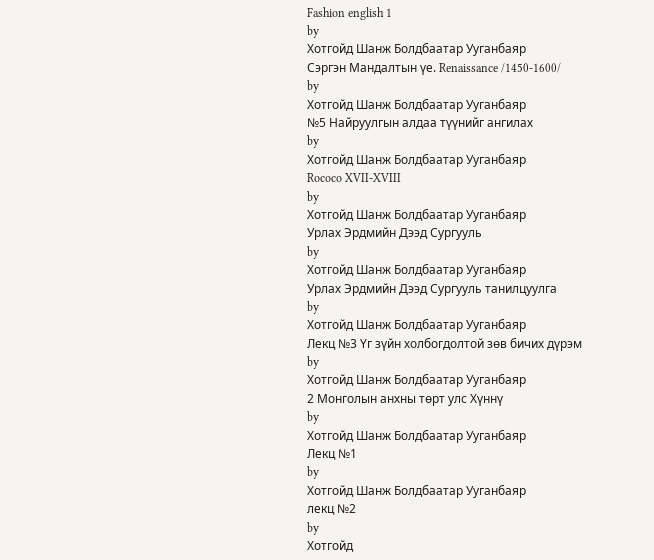Fashion english 1
by
Хотгойд Шанж Болдбаатар Ууганбаяр
Сэргэн Мандалтын үе. Renaissance /1450-1600/
by
Хотгойд Шанж Болдбаатар Ууганбаяр
№5 Найруулгын алдаа түүнийг ангилах
by
Хотгойд Шанж Болдбаатар Ууганбаяр
Rococo XVII-XVIII
by
Хотгойд Шанж Болдбаатар Ууганбаяр
Урлах Эрдмийн Дээд Сургууль
by
Хотгойд Шанж Болдбаатар Ууганбаяр
Урлах Эрдмийн Дээд Сургууль танилцуулга
by
Хотгойд Шанж Болдбаатар Ууганбаяр
Лекц №3 Үг зүйн холбогдолтой зөв бичих дүрэм
by
Хотгойд Шанж Болдбаатар Ууганбаяр
2 Монголын анхны төрт улс Хүннү
by
Хотгойд Шанж Болдбаатар Ууганбаяр
Лекц №1
by
Хотгойд Шанж Болдбаатар Ууганбаяр
лекц №2
by
Хотгойд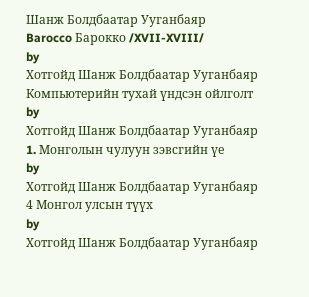Шанж Болдбаатар Ууганбаяр
Barocco Барокко /XVII-XVIII/
by
Хотгойд Шанж Болдбаатар Ууганбаяр
Компьютерийн тухай үндсэн ойлголт
by
Хотгойд Шанж Болдбаатар Ууганбаяр
1. Mонголын чулуун зэвсгийн үе
by
Хотгойд Шанж Болдбаатар Ууганбаяр
4 Монгол улсын түүх
by
Хотгойд Шанж Болдбаатар Ууганбаяр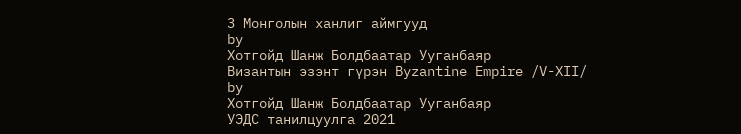3 Монголын ханлиг аймгууд
by
Хотгойд Шанж Болдбаатар Ууганбаяр
Византын эзэнт гүрэн Byzantine Empire /V-XII/
by
Хотгойд Шанж Болдбаатар Ууганбаяр
УЭДС танилцуулга 2021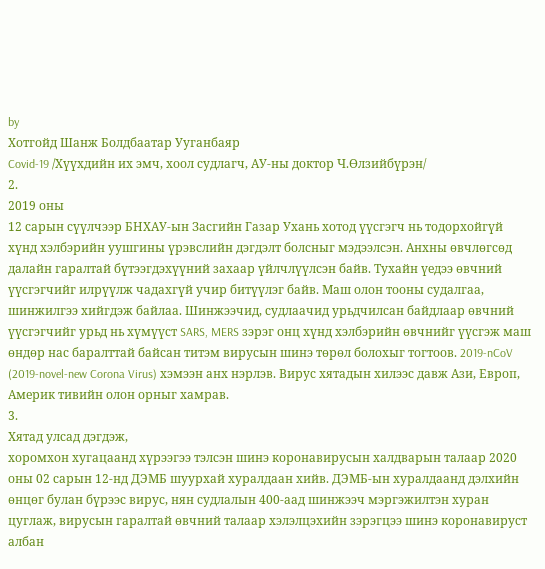by
Хотгойд Шанж Болдбаатар Ууганбаяр
Covid-19 /Хүүхдийн их эмч, хоол судлагч, АУ-ны доктор Ч.Өлзийбүрэн/
2.
2019 оны
12 сарын сүүлчээр БНХАУ-ын Засгийн Газар Ухань хотод үүсгэгч нь тодорхойгүй хүнд хэлбэрийн уушгины үрэвслийн дэгдэлт болсныг мэдээлсэн. Анхны өвчлөгсөд далайн гаралтай бүтээгдэхүүний захаар үйлчлүүлсэн байв. Тухайн үедээ өвчний үүсгэгчийг илрүүлж чадахгүй учир битүүлэг байв. Маш олон тооны судалгаа, шинжилгээ хийгдэж байлаа. Шинжээчид, судлаачид урьдчилсан байдлаар өвчний үүсгэгчийг урьд нь хүмүүст SARS, MERS зэрэг онц хүнд хэлбэрийн өвчнийг үүсгэж маш өндөр нас баралттай байсан титэм вирусын шинэ төрөл болохыг тогтоов. 2019-nCoV (2019-novel-new Corona Virus) хэмээн анх нэрлэв. Вирус хятадын хилээс давж Ази, Европ, Америк тивийн олон орныг хамрав.
3.
Хятад улсад дэгдэж,
хоромхон хугацаанд хүрээгээ тэлсэн шинэ коронавирусын халдварын талаар 2020 оны 02 сарын 12-нд ДЭМБ шуурхай хуралдаан хийв. ДЭМБ-ын хуралдаанд дэлхийн өнцөг булан бүрээс вирус, нян судлалын 400-аад шинжээч мэргэжилтэн хуран цуглаж, вирусын гаралтай өвчний талаар хэлэлцэхийн зэрэгцээ шинэ коронавируст албан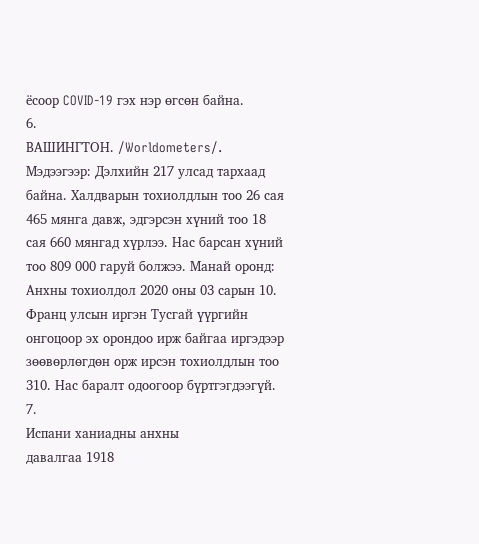ёсоор COVID-19 гэх нэр өгсөн байна.
6.
ВАШИНГТОН. /Worldometers/.
Мэдээгээр: Дэлхийн 217 улсад тархаад байна. Халдварын тохиолдлын тоо 26 сая 465 мянга давж, эдгэрсэн хүний тоо 18 сая 660 мянгад хүрлээ. Нас барсан хүний тоо 809 000 гаруй болжээ. Манай оронд: Анхны тохиолдол 2020 оны 03 сарын 10. Франц улсын иргэн Тусгай үүргийн онгоцоор эх орондоо ирж байгаа иргэдээр зөөвөрлөгдөн орж ирсэн тохиолдлын тоо 310. Нас баралт одоогоор бүртгэгдээгүй.
7.
Испани ханиадны анхны
давалгаа 1918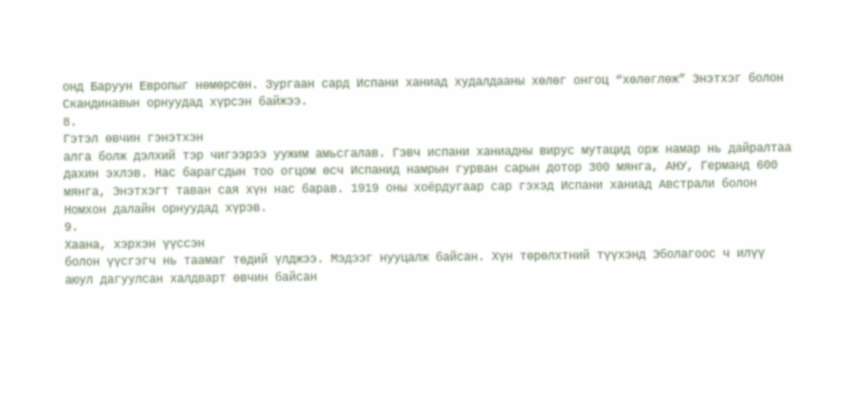онд Баруун Европыг нөмөрсөн. Зургаан сард Испани ханиад худалдааны хөлөг онгоц “хөлөглөж” Энэтхэг болон Скандинавын орнуудад хүрсэн байжээ.
8.
Гэтэл өвчин гэнэтхэн
алга болж дэлхий тэр чигээрээ уужим амьсгалав. Гэвч испани ханиадны вирус мутацид орж намар нь дайралтаа дахин эхлэв. Нас барагсдын тоо огцом өсч Испанид намрын гурван сарын дотор 300 мянга, АНУ, Германд 600 мянга, Энэтхэгт таван сая хүн нас барав. 1919 оны хоёрдугаар сар гэхэд Испани ханиад Австрали болон Номхон далайн орнуудад хүрэв.
9.
Хаана, хэрхэн үүссэн
болон үүсгэгч нь таамаг төдий үлджээ. Мэдээг нууцалж байсан. Хүн төрөлхтний түүхэнд Эболагоос ч илүү аюул дагуулсан халдварт өвчин байсан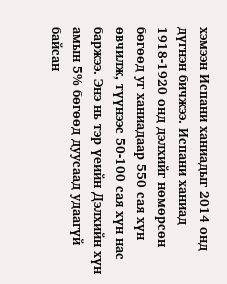хэмээн Испани ханиадыг 2014 онд дүгнэн бичжээ. Испани ханиад 1918-1920 онд дэлхийг нөмөрсөн бөгөөд уг ханиадаар 550 сая хүн өвчилж, түүнээс 50-100 сая хүн нас баржээ. Энэ нь тэр үеийн Дэлхийн хүн амын 5% бөгөөд дуусаад удаагүй байсан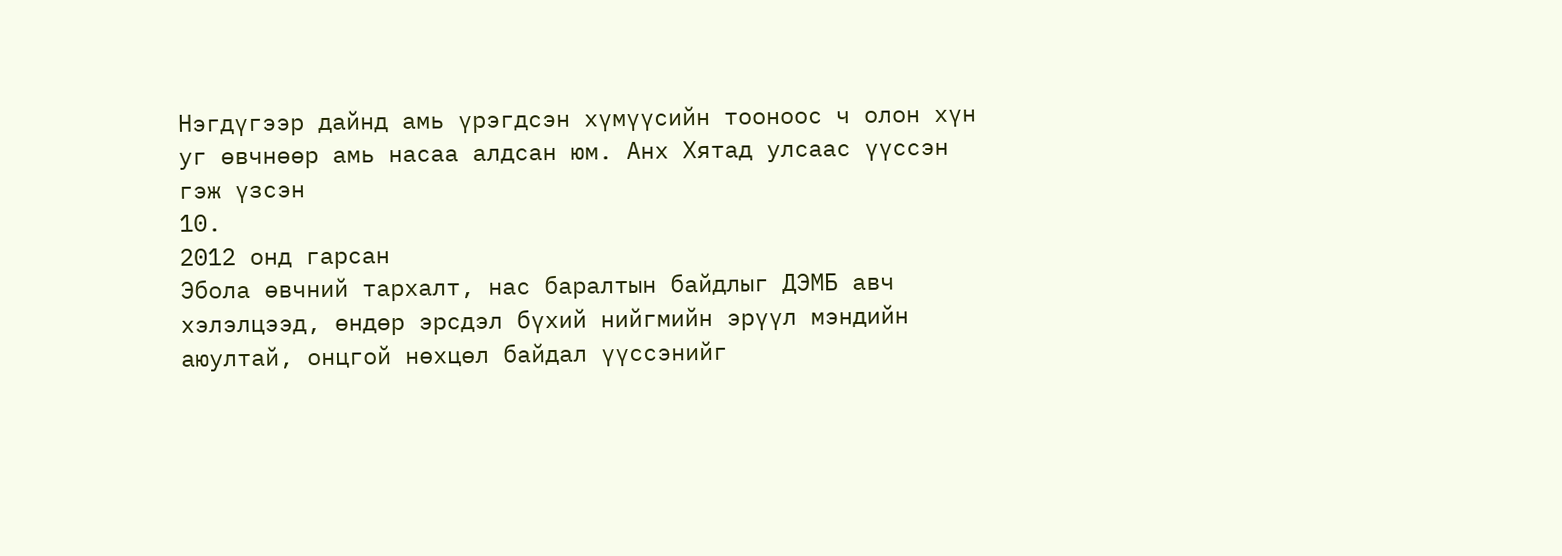Нэгдүгээр дайнд амь үрэгдсэн хүмүүсийн тооноос ч олон хүн уг өвчнөөр амь насаа алдсан юм. Анх Хятад улсаас үүссэн гэж үзсэн
10.
2012 онд гарсан
Эбола өвчний тархалт, нас баралтын байдлыг ДЭМБ авч хэлэлцээд, өндөр эрсдэл бүхий нийгмийн эрүүл мэндийн аюултай, онцгой нөхцөл байдал үүссэнийг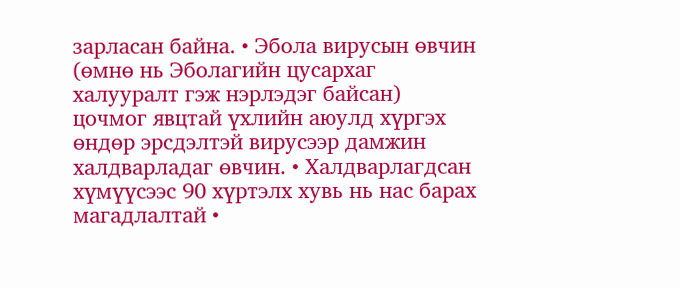зарласан байна. • Эбола вирусын өвчин (өмнө нь Эболагийн цусархаг халууралт гэж нэрлэдэг байсан) цочмог явцтай үхлийн аюулд хүргэх өндөр эрсдэлтэй вирусээр дамжин халдварладаг өвчин. • Халдварлагдсан хүмүүсээс 90 хүртэлх хувь нь нас барах магадлалтай •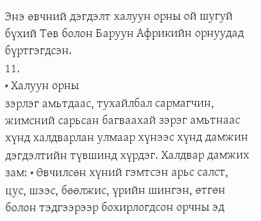Энэ өвчний дэгдэлт халуун орны ой шугуй бүхий Төв болон Баруун Африкийн орнуудад бүртгэгдсэн.
11.
• Халуун орны
зэрлэг амьтдаас, тухайлбал сармагчин, жимсний сарьсан багваахай зэрэг амьтнаас хүнд халдварлан улмаар хүнээс хүнд дамжин дэгдэлтийн түвшинд хүрдэг. Халдвар дамжих зам: • Өвчилсөн хүний гэмтсэн арьс салст, цус, шээс, бөөлжис, үрийн шингэн, өтгөн болон тэдгээрээр бохирлогдсон орчны эд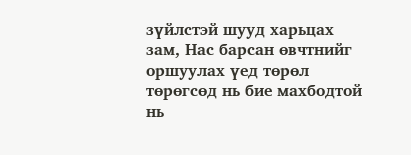зүйлстэй шууд харьцах зам, Нас барсан өвчтнийг оршуулах үед төрөл төрөгсөд нь бие махбодтой нь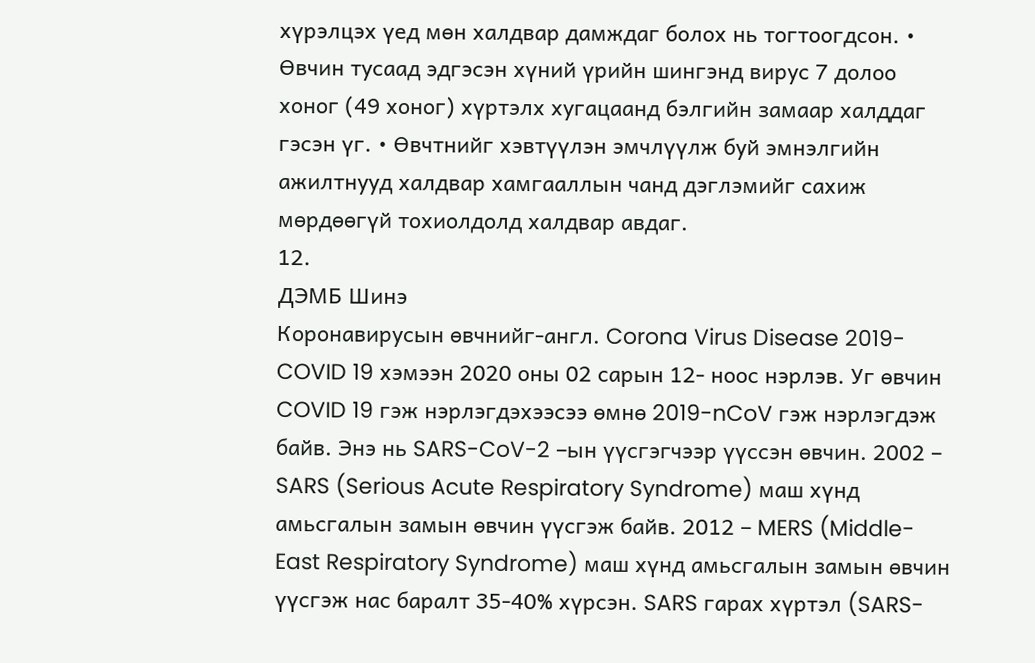хүрэлцэх үед мөн халдвар дамждаг болох нь тогтоогдсон. • Өвчин тусаад эдгэсэн хүний үрийн шингэнд вирус 7 долоо хоног (49 хоног) хүртэлх хугацаанд бэлгийн замаар халддаг гэсэн үг. • Өвчтнийг хэвтүүлэн эмчлүүлж буй эмнэлгийн ажилтнууд халдвар хамгааллын чанд дэглэмийг сахиж мөрдөөгүй тохиолдолд халдвар авдаг.
12.
ДЭМБ Шинэ
Коронавирусын өвчнийг-англ. Corona Virus Disease 2019-COVID 19 хэмээн 2020 оны 02 сарын 12- ноос нэрлэв. Уг өвчин COVID 19 гэж нэрлэгдэхээсээ өмнө 2019-nCoV гэж нэрлэгдэж байв. Энэ нь SARS-CoV-2 –ын үүсгэгчээр үүссэн өвчин. 2002 – SARS (Serious Acute Respiratory Syndrome) маш хүнд амьсгалын замын өвчин үүсгэж байв. 2012 – MERS (Middle-East Respiratory Syndrome) маш хүнд амьсгалын замын өвчин үүсгэж нас баралт 35-40% хүрсэн. SARS гарах хүртэл (SARS-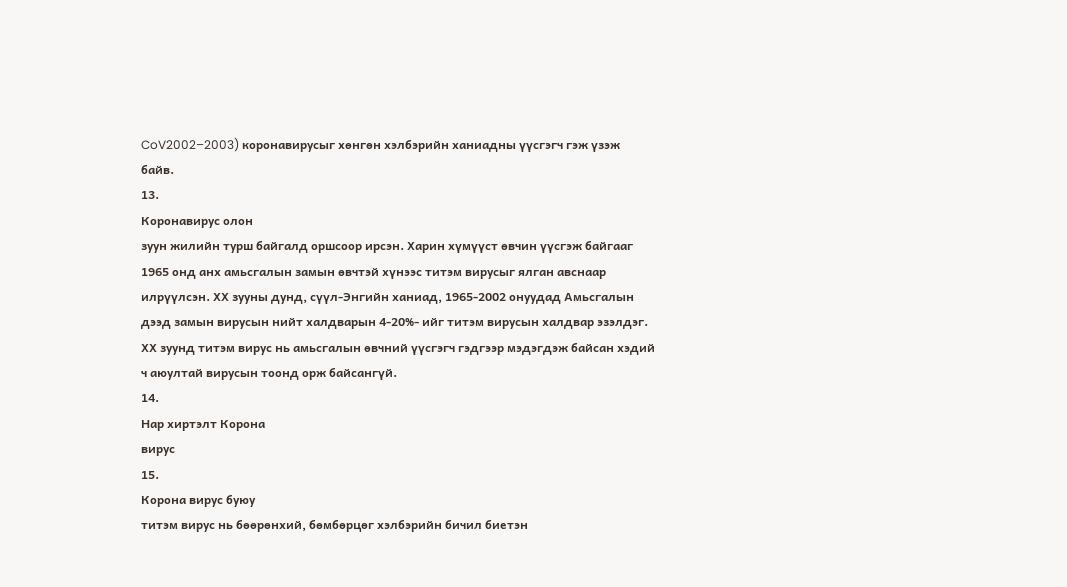CoV2002–2003) коронавирусыг хөнгөн хэлбэрийн ханиадны үүсгэгч гэж үзэж байв.
13.
Коронавирус олон
зуун жилийн турш байгалд оршсоор ирсэн. Харин хүмүүст өвчин үүсгэж байгааг 1965 онд анх амьсгалын замын өвчтэй хүнээс титэм вирусыг ялган авснаар илрүүлсэн. ХХ зууны дунд, сүүл-Энгийн ханиад, 1965-2002 онуудад Амьсгалын дээд замын вирусын нийт халдварын 4-20%- ийг титэм вирусын халдвар эзэлдэг. ХХ зуунд титэм вирус нь амьсгалын өвчний үүсгэгч гэдгээр мэдэгдэж байсан хэдий ч аюултай вирусын тоонд орж байсангүй.
14.
Нар хиртэлт Корона
вирус
15.
Корона вирус буюу
титэм вирус нь бөөрөнхий, бөмбөрцөг хэлбэрийн бичил биетэн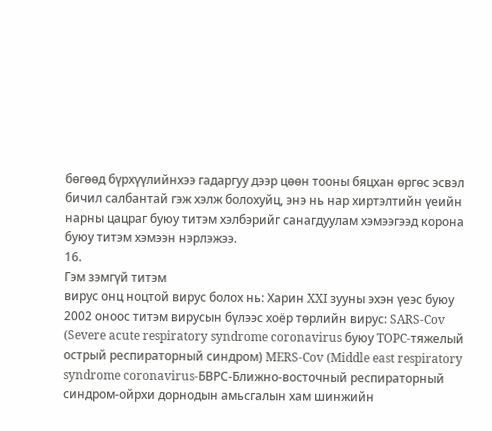бөгөөд бүрхүүлийнхээ гадаргуу дээр цөөн тооны бяцхан өргөс эсвэл бичил салбантай гэж хэлж болохуйц, энэ нь нар хиртэлтийн үеийн нарны цацраг буюу титэм хэлбэрийг санагдуулам хэмээгээд корона буюу титэм хэмээн нэрлэжээ.
16.
Гэм зэмгүй титэм
вирус онц ноцтой вирус болох нь: Харин XXI зууны эхэн үеэс буюу 2002 оноос титэм вирусын бүлээс хоёр төрлийн вирус: SARS-Cov (Severe acute respiratory syndrome coronavirus буюу TOPC-тяжелый острый респираторный синдром) MERS-Cov (Middle east respiratory syndrome coronavirus-БВРС-Ближно-восточный респираторный синдром-ойрхи дорнодын амьсгалын хам шинжийн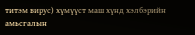титэм вирус) хүмүүст маш хүнд хэлбэрийн амьсгалын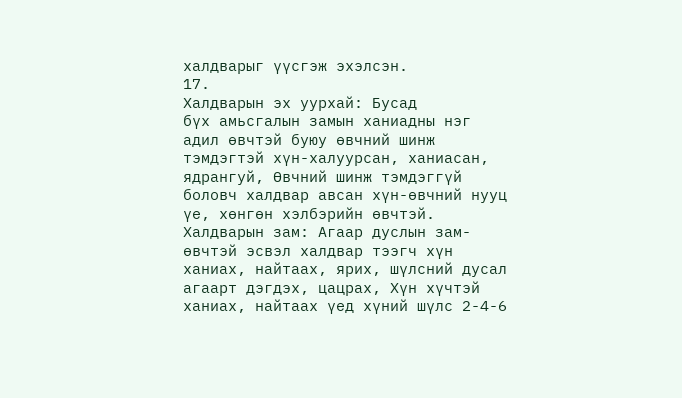халдварыг үүсгэж эхэлсэн.
17.
Халдварын эх уурхай: Бусад
бүх амьсгалын замын ханиадны нэг адил өвчтэй буюу өвчний шинж тэмдэгтэй хүн-халуурсан, ханиасан, ядрангуй, Өвчний шинж тэмдэггүй боловч халдвар авсан хүн-өвчний нууц үе, хөнгөн хэлбэрийн өвчтэй. Халдварын зам: Агаар дуслын зам- өвчтэй эсвэл халдвар тээгч хүн ханиах, найтаах, ярих, шүлсний дусал агаарт дэгдэх, цацрах, Хүн хүчтэй ханиах, найтаах үед хүний шүлс 2-4-6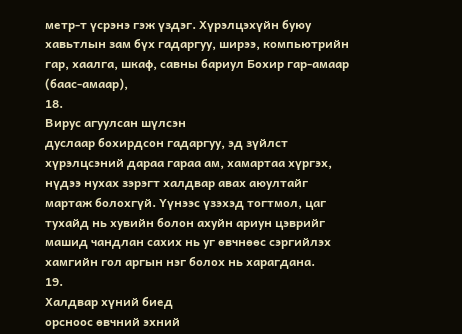метр-т үсрэнэ гэж үздэг. Хүрэлцэхүйн буюу хавьтлын зам бүх гадаргуу, ширээ, компьютрийн гар, хаалга, шкаф, савны бариул Бохир гар-амаар (баас-амаар),
18.
Вирус агуулсан шүлсэн
дуслаар бохирдсон гадаргуу, эд зүйлст хүрэлцсэний дараа гараа ам, хамартаа хүргэх, нүдээ нухах зэрэгт халдвар авах аюултайг мартаж болохгүй. Үүнээс үзэхэд тогтмол, цаг тухайд нь хувийн болон ахуйн ариун цэврийг машид чандлан сахих нь уг өвчнөөс сэргийлэх хамгийн гол аргын нэг болох нь харагдана.
19.
Халдвар хүний биед
орсноос өвчний эхний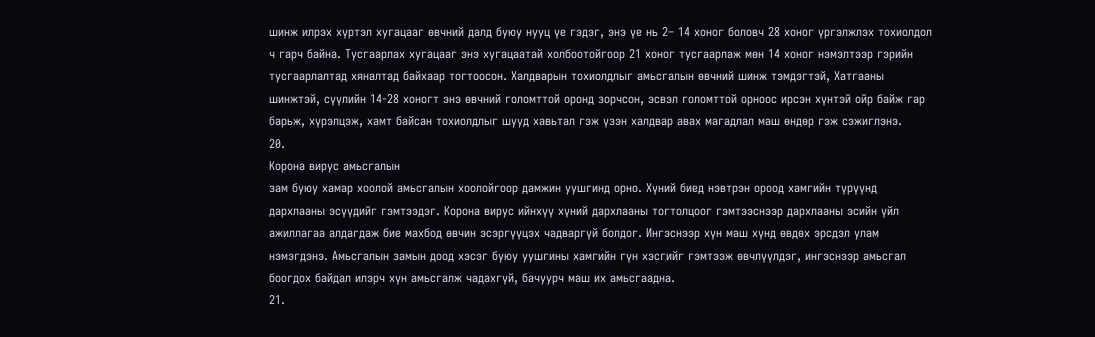шинж илрэх хүртэл хугацааг өвчний далд буюу нууц үе гэдэг, энэ үе нь 2– 14 хоног боловч 28 хоног үргэлжлэх тохиолдол ч гарч байна. Тусгаарлах хугацааг энэ хугацаатай холбоотойгоор 21 хоног тусгаарлаж мөн 14 хоног нэмэлтээр гэрийн тусгаарлалтад хяналтад байхаар тогтоосон. Халдварын тохиолдлыг амьсгалын өвчний шинж тэмдэгтэй, Хатгааны шинжтэй, сүүлийн 14-28 хоногт энэ өвчний голомттой оронд зорчсон, эсвэл голомттой орноос ирсэн хүнтэй ойр байж гар барьж, хүрэлцэж, хамт байсан тохиолдлыг шууд хавьтал гэж үзэн халдвар авах магадлал маш өндөр гэж сэжиглэнэ.
20.
Корона вирус амьсгалын
зам буюу хамар хоолой амьсгалын хоолойгоор дамжин уушгинд орно. Хүний биед нэвтрэн ороод хамгийн түрүүнд дархлааны эсүүдийг гэмтээдэг. Корона вирус ийнхүү хүний дархлааны тогтолцоог гэмтээснээр дархлааны эсийн үйл ажиллагаа алдагдаж бие махбод өвчин эсэргүүцэх чадваргүй болдог. Ингэснээр хүн маш хүнд өвдөх эрсдэл улам нэмэгдэнэ. Амьсгалын замын доод хэсэг буюу уушгины хамгийн гүн хэсгийг гэмтээж өвчлүүлдэг, ингэснээр амьсгал боогдох байдал илэрч хүн амьсгалж чадахгүй, бачуурч маш их амьсгаадна.
21.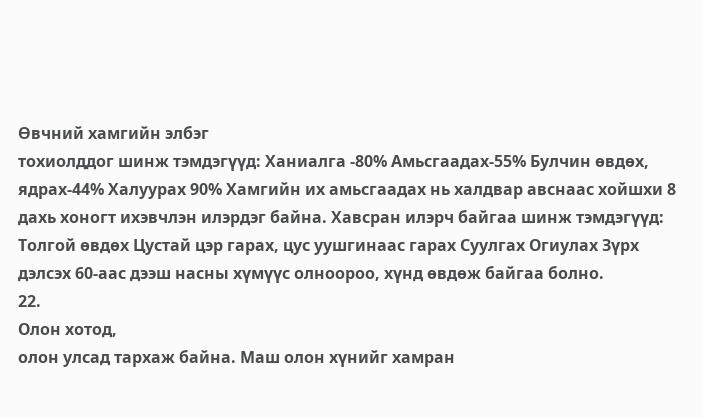Өвчний хамгийн элбэг
тохиолддог шинж тэмдэгүүд: Ханиалга -80% Амьсгаадах-55% Булчин өвдөх, ядрах-44% Халуурах 90% Хамгийн их амьсгаадах нь халдвар авснаас хойшхи 8 дахь хоногт ихэвчлэн илэрдэг байна. Хавсран илэрч байгаа шинж тэмдэгүүд: Толгой өвдөх Цустай цэр гарах, цус уушгинаас гарах Суулгах Огиулах Зүрх дэлсэх 60-аас дээш насны хүмүүс олноороо, хүнд өвдөж байгаа болно.
22.
Олон хотод,
олон улсад тархаж байна. Маш олон хүнийг хамран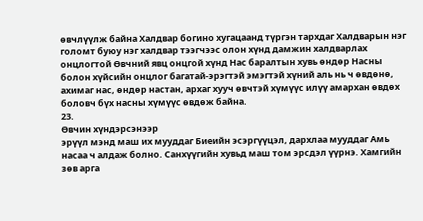өвчлүүлж байна Халдвар богино хугацаанд түргэн тархдаг Халдварын нэг голомт буюу нэг халдвар тээгчээс олон хүнд дамжин халдварлах онцлогтой Өвчний явц онцгой хүнд Нас баралтын хувь өндөр Насны болон хүйсийн онцлог багатай-эрэгтэй эмэгтэй хүний аль нь ч өвдөнө, ахимаг нас, өндөр настан, архаг хууч өвчтэй хүмүүс илүү амархан өвдөх боловч бүх насны хүмүүс өвдөж байна.
23.
Өвчин хүндэрсэнээр
эрүүл мэнд маш их мууддаг Биеийн эсэргүүцэл, дархлаа мууддаг Амь насаа ч алдаж болно. Санхүүгийн хувьд маш том эрсдэл үүрнэ. Хамгийн зөв арга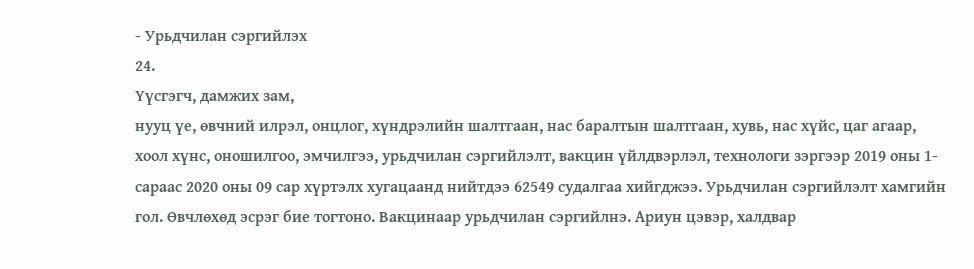- Урьдчилан сэргийлэх
24.
Үүсгэгч, дамжих зам,
нууц үе, өвчний илрэл, онцлог, хүндрэлийн шалтгаан, нас баралтын шалтгаан, хувь, нас хүйс, цаг агаар, хоол хүнс, оношилгоо, эмчилгээ, урьдчилан сэргийлэлт, вакцин үйлдвэрлэл, технологи зэргээр 2019 оны 1- сараас 2020 оны 09 сар хүртэлх хугацаанд нийтдээ 62549 судалгаа хийгджээ. Урьдчилан сэргийлэлт хамгийн гол. Өвчлөхөд эсрэг бие тогтоно. Вакцинаар урьдчилан сэргийлнэ. Ариун цэвэр, халдвар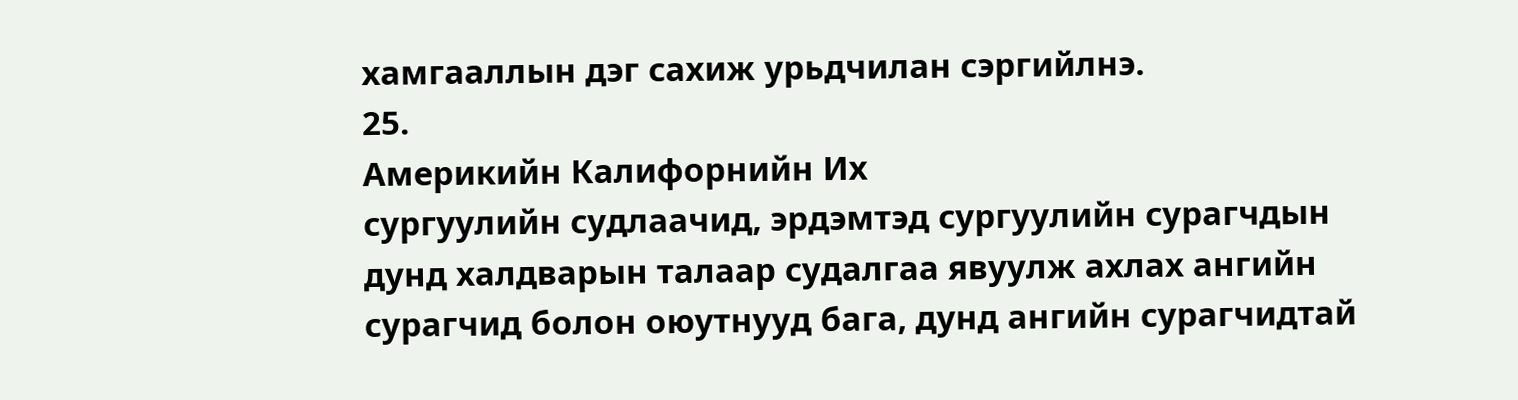хамгааллын дэг сахиж урьдчилан сэргийлнэ.
25.
Америкийн Калифорнийн Их
сургуулийн судлаачид, эрдэмтэд сургуулийн сурагчдын дунд халдварын талаар судалгаа явуулж ахлах ангийн сурагчид болон оюутнууд бага, дунд ангийн сурагчидтай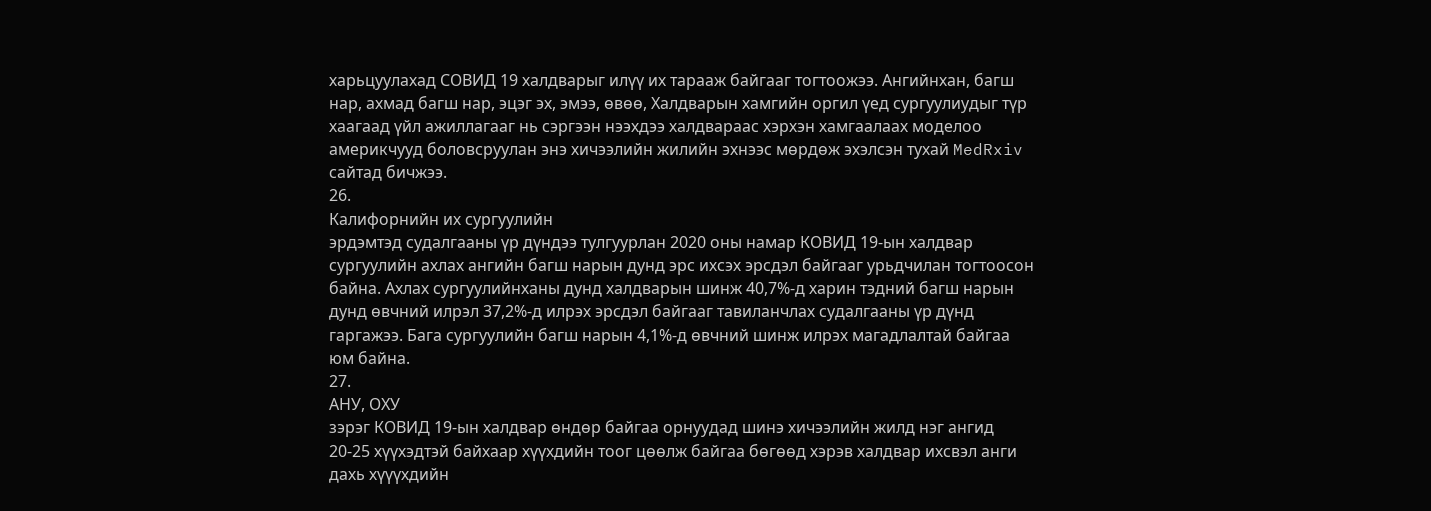харьцуулахад СОВИД 19 халдварыг илүү их тарааж байгааг тогтоожээ. Ангийнхан, багш нар, ахмад багш нар, эцэг эх, эмээ, өвөө, Халдварын хамгийн оргил үед сургуулиудыг түр хаагаад үйл ажиллагааг нь сэргээн нээхдээ халдвараас хэрхэн хамгаалаах моделоо америкчууд боловсруулан энэ хичээлийн жилийн эхнээс мөрдөж эхэлсэн тухай MedRxiv сайтад бичжээ.
26.
Калифорнийн их сургуулийн
эрдэмтэд судалгааны үр дүндээ тулгуурлан 2020 оны намар КОВИД 19-ын халдвар сургуулийн ахлах ангийн багш нарын дунд эрс ихсэх эрсдэл байгааг урьдчилан тогтоосон байна. Ахлах сургуулийнханы дунд халдварын шинж 40,7%-д харин тэдний багш нарын дунд өвчний илрэл 37,2%-д илрэх эрсдэл байгааг тавиланчлах судалгааны үр дүнд гаргажээ. Бага сургуулийн багш нарын 4,1%-д өвчний шинж илрэх магадлалтай байгаа юм байна.
27.
АНУ, ОХУ
зэрэг КОВИД 19-ын халдвар өндөр байгаа орнуудад шинэ хичээлийн жилд нэг ангид 20-25 хүүхэдтэй байхаар хүүхдийн тоог цөөлж байгаа бөгөөд хэрэв халдвар ихсвэл анги дахь хүүүхдийн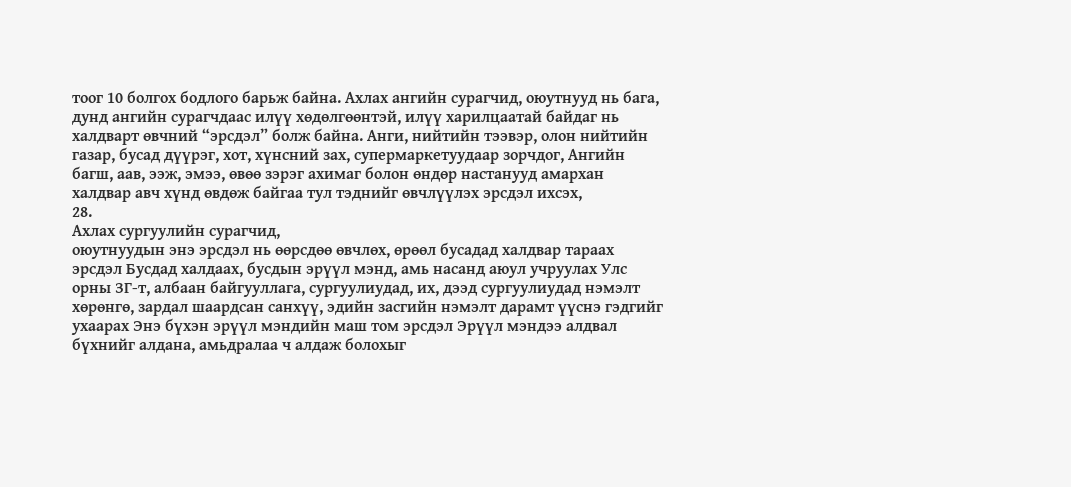тоог 10 болгох бодлого барьж байна. Ахлах ангийн сурагчид, оюутнууд нь бага, дунд ангийн сурагчдаас илүү хөдөлгөөнтэй, илүү харилцаатай байдаг нь халдварт өвчний “эрсдэл” болж байна. Анги, нийтийн тээвэр, олон нийтийн газар, бусад дүүрэг, хот, хүнсний зах, супермаркетуудаар зорчдог, Ангийн багш, аав, ээж, эмээ, өвөө зэрэг ахимаг болон өндөр настанууд амархан халдвар авч хүнд өвдөж байгаа тул тэднийг өвчлүүлэх эрсдэл ихсэх,
28.
Ахлах сургуулийн сурагчид,
оюутнуудын энэ эрсдэл нь өөрсдөө өвчлөх, өрөөл бусадад халдвар тараах эрсдэл Бусдад халдаах, бусдын эрүүл мэнд, амь насанд аюул учруулах Улс орны ЗГ-т, албаан байгууллага, сургуулиудад, их, дээд сургуулиудад нэмэлт хөрөнгө, зардал шаардсан санхүү, эдийн засгийн нэмэлт дарамт үүснэ гэдгийг ухаарах Энэ бүхэн эрүүл мэндийн маш том эрсдэл Эрүүл мэндээ алдвал бүхнийг алдана, амьдралаа ч алдаж болохыг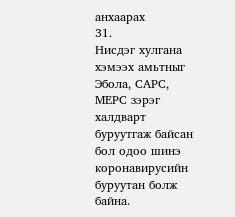анхаарах
31.
Нисдэг хулгана
хэмээх амьтныг Эбола, САРС, МЕРС зэрэг халдварт буруутгаж байсан бол одоо шинэ коронавирусийн буруутан болж байна.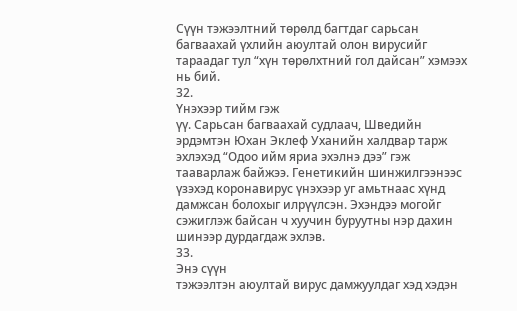Сүүн тэжээлтний төрөлд багтдаг сарьсан багваахай үхлийн аюултай олон вирусийг тараадаг тул “хүн төрөлхтний гол дайсан” хэмээх нь бий.
32.
Үнэхээр тийм гэж
үү. Сарьсан багваахай судлаач, Шведийн эрдэмтэн Юхан Эклеф Уханийн халдвар тарж эхлэхэд “Одоо ийм яриа эхэлнэ дээ” гэж тааварлаж байжээ. Генетикийн шинжилгээнээс үзэхэд коронавирус үнэхээр уг амьтнаас хүнд дамжсан болохыг илрүүлсэн. Эхэндээ могойг сэжиглэж байсан ч хуучин буруутны нэр дахин шинээр дурдагдаж эхлэв.
33.
Энэ сүүн
тэжээлтэн аюултай вирус дамжуулдаг хэд хэдэн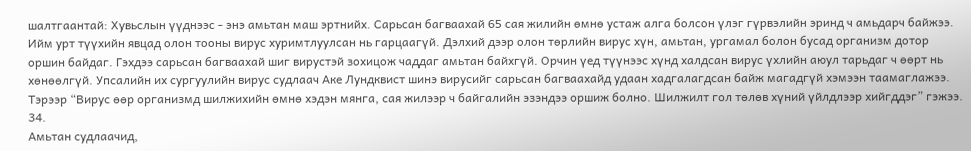шалтгаантай: Хувьслын үүднээс - энэ амьтан маш эртнийх. Сарьсан багваахай 65 сая жилийн өмнө устаж алга болсон үлэг гүрвэлийн эринд ч амьдарч байжээ. Ийм урт түүхийн явцад олон тооны вирус хуримтлуулсан нь гарцаагүй. Дэлхий дээр олон төрлийн вирус хүн, амьтан, ургамал болон бусад организм дотор оршин байдаг. Гэхдээ сарьсан багваахай шиг вирустэй зохицож чаддаг амьтан байхгүй. Орчин үед түүнээс хүнд халдсан вирус үхлийн аюул тарьдаг ч өөрт нь хөнөөлгүй. Упсалийн их сургуулийн вирус судлаач Аке Лундквист шинэ вирусийг сарьсан багваахайд удаан хадгалагдсан байж магадгүй хэмээн таамаглажээ. Тэрээр “Вирус өөр организмд шилжихийн өмнө хэдэн мянга, сая жилээр ч байгалийн эзэндээ оршиж болно. Шилжилт гол төлөв хүний үйлдлээр хийгддэг” гэжээ.
34.
Амьтан судлаачид,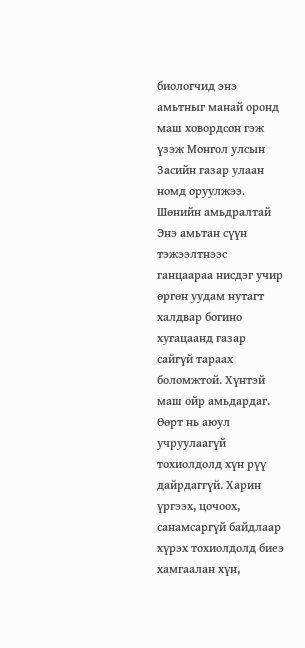биологчид энэ амьтныг манай оронд маш ховордсон гэж үзэж Монгол улсын Засийн газар улаан номд оруулжээ. Шөнийн амьдралтай Энэ амьтан сүүн тэжээлтнээс ганцаараа нисдэг учир өргөн уудам нутагт халдвар богино хугацаанд газар сайгүй тараах боломжтой. Хүнтэй маш ойр амьдардаг. Өөрт нь аюул учруулаагүй тохиолдолд хүн рүү дайрдаггүй. Харин үргээх, цочоох, санамсаргүй байдлаар хүрэх тохиолдолд биеэ хамгаалан хүн,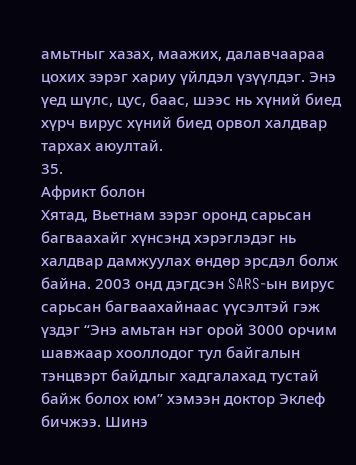амьтныг хазах, маажих, далавчаараа цохих зэрэг хариу үйлдэл үзүүлдэг. Энэ үед шүлс, цус, баас, шээс нь хүний биед хүрч вирус хүний биед орвол халдвар тархах аюултай.
35.
Африкт болон
Хятад, Вьетнам зэрэг оронд сарьсан багваахайг хүнсэнд хэрэглэдэг нь халдвар дамжуулах өндөр эрсдэл болж байна. 2003 онд дэгдсэн SARS-ын вирус сарьсан багваахайнаас үүсэлтэй гэж үздэг “Энэ амьтан нэг орой 3000 орчим шавжаар хооллодог тул байгалын тэнцвэрт байдлыг хадгалахад тустай байж болох юм” хэмээн доктор Эклеф бичжээ. Шинэ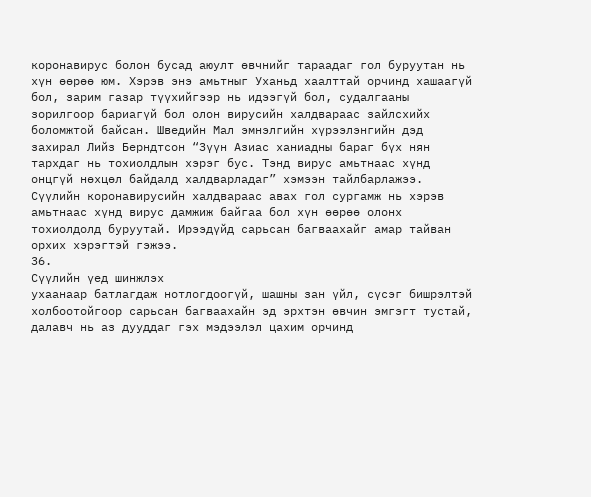коронавирус болон бусад аюулт өвчнийг тараадаг гол буруутан нь хүн өөрөө юм. Хэрэв энэ амьтныг Уханьд хаалттай орчинд хашаагүй бол, зарим газар түүхийгээр нь идээгүй бол, судалгааны зорилгоор бариагүй бол олон вирусийн халдвараас зайлсхийх боломжтой байсан. Шведийн Мал эмнэлгийн хүрээлэнгийн дэд захирал Лийз Берндтсон “Зүүн Азиас ханиадны бараг бүх нян тархдаг нь тохиолдлын хэрэг бус. Тэнд вирус амьтнаас хүнд онцгүй нөхцөл байдалд халдварладаг” хэмээн тайлбарлажээ. Сүүлийн коронавирусийн халдвараас авах гол сургамж нь хэрэв амьтнаас хүнд вирус дамжиж байгаа бол хүн өөрөө олонх тохиолдолд буруутай. Ирээдүйд сарьсан багваахайг амар тайван орхих хэрэгтэй гэжээ.
36.
Сүүлийн үед шинжлэх
ухаанаар батлагдаж нотлогдоогүй, шашны зан үйл, сүсэг бишрэлтэй холбоотойгоор сарьсан багваахайн эд эрхтэн өвчин эмгэгт тустай, далавч нь аз дууддаг гэх мэдээлэл цахим орчинд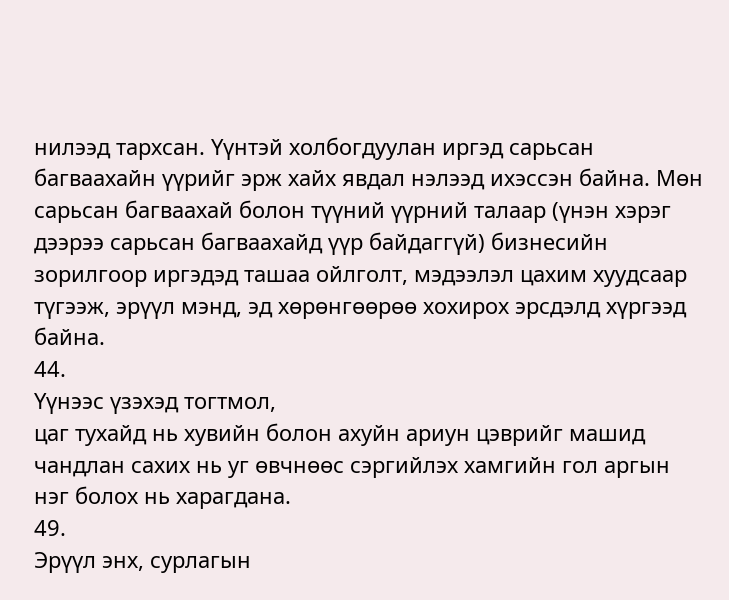нилээд тархсан. Үүнтэй холбогдуулан иргэд сарьсан багваахайн үүрийг эрж хайх явдал нэлээд ихэссэн байна. Мөн сарьсан багваахай болон түүний үүрний талаар (үнэн хэрэг дээрээ сарьсан багваахайд үүр байдаггүй) бизнесийн зорилгоор иргэдэд ташаа ойлголт, мэдээлэл цахим хуудсаар түгээж, эрүүл мэнд, эд хөрөнгөөрөө хохирох эрсдэлд хүргээд байна.
44.
Үүнээс үзэхэд тогтмол,
цаг тухайд нь хувийн болон ахуйн ариун цэврийг машид чандлан сахих нь уг өвчнөөс сэргийлэх хамгийн гол аргын нэг болох нь харагдана.
49.
Эрүүл энх, сурлагын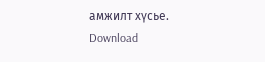амжилт хүсье.
Download